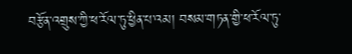བརྩོན་འགྲུས་ཀྱི་ཕ་རོལ་ཏུ་ཕྱིན་པ་འམ། བསམ་གཏན་གྱི་ཕ་རོལ་ཏུ་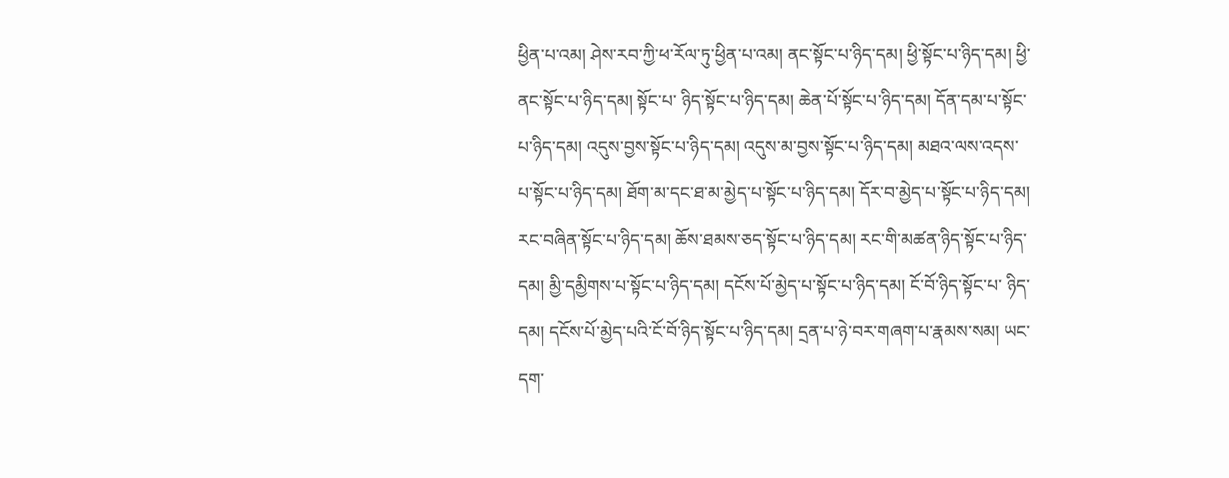ཕྱིན་པ་འམ། ཤེས་རབ་ཀྱི་ཕ་རོལ་ཏུ་ཕྱིན་པ་འམ། ནང་སྟོང་པ་ཉིད་དམ། ཕྱི་སྟོང་པ་ཉིད་དམ། ཕྱི་ནང་སྟོང་པ་ཉིད་དམ། སྟོང་པ་ ཉིད་སྟོང་པ་ཉིད་དམ། ཆེན་པོ་སྟོང་པ་ཉིད་དམ། དོན་དམ་པ་སྟོང་པ་ཉིད་དམ། འདུས་བྱས་སྟོང་པ་ཉིད་དམ། འདུས་མ་བྱས་སྟོང་པ་ཉིད་དམ། མཐའ་ལས་འདས་པ་སྟོང་པ་ཉིད་དམ། ཐོག་མ་དང་ཐ་མ་མྱེད་པ་སྟོང་པ་ཉིད་དམ། དོར་བ་མྱེད་པ་སྟོང་པ་ཉིད་དམ། རང་བཞིན་སྟོང་པ་ཉིད་དམ། ཆོས་ཐམས་ཅད་སྟོང་པ་ཉིད་དམ། རང་གི་མཚན་ཉིད་སྟོང་པ་ཉིད་དམ། མྱི་དམྱིགས་པ་སྟོང་པ་ཉིད་དམ། དངོས་པོ་མྱེད་པ་སྟོང་པ་ཉིད་དམ། ངོ་བོ་ཉིད་སྟོང་པ་ ཉིད་དམ། དངོས་པོ་མྱེད་པའི་ངོ་བོ་ཉིད་སྟོང་པ་ཉིད་དམ། དྲན་པ་ཉེ་བར་གཞག་པ་རྣམས་སམ། ཡང་དག་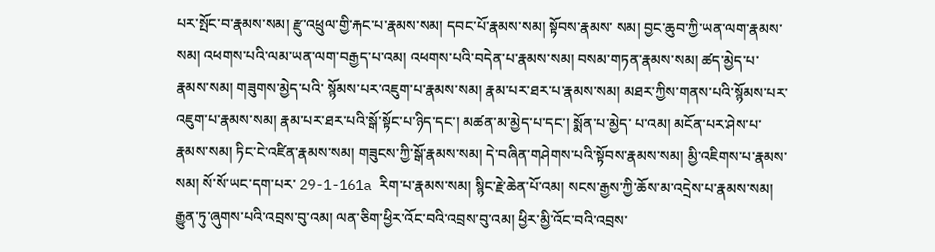པར་སྤོང་བ་རྣམས་སམ། རྫུ་འཕྲུལ་གྱི་རྐང་པ་རྣམས་སམ། དབང་པོ་རྣམས་སམ། སྟོབས་རྣམས་ སམ། བྱང་ཆུབ་ཀྱི་ཡན་ལག་རྣམས་སམ། འཕགས་པའི་ལམ་ཡན་ལག་བརྒྱད་པ་འམ། འཕགས་པའི་བདེན་པ་རྣམས་སམ། བསམ་གཏན་རྣམས་སམ། ཚད་མྱེད་པ་རྣམས་སམ། གཟུགས་མྱེད་པའི་ སྙོམས་པར་འཇུག་པ་རྣམས་སམ། རྣམ་པར་ཐར་པ་རྣམས་སམ། མཐར་ཀྱིས་གནས་པའི་སྙོམས་པར་འཇུག་པ་རྣམས་སམ། རྣམ་པར་ཐར་པའི་སྒོ་སྟོང་པ་ཉིད་དང་། མཚན་མ་མྱེད་པ་དང་། སྨོན་པ་མྱེད་ པ་འམ། མངོན་པར་ཤེས་པ་རྣམས་སམ། ཏིང་ངེ་འཛིན་རྣམས་སམ། གཟུངས་ཀྱི་སྒོ་རྣམས་སམ། དེ་བཞིན་གཤེགས་པའི་སྟོབས་རྣམས་སམ། མྱི་འཇིགས་པ་རྣམས་སམ། སོ་སོ་ཡང་དག་པར་ 29-1-161a རིག་པ་རྣམས་སམ། སྙིང་རྗེ་ཆེན་པོ་འམ། སངས་རྒྱས་ཀྱི་ཆོས་མ་འདྲེས་པ་རྣམས་སམ། རྒྱུན་ཏུ་ཞུགས་པའི་འབྲས་བུ་འམ། ལན་ཅིག་ཕྱིར་འོང་བའི་འབྲས་བུ་འམ། ཕྱིར་མྱི་འོང་བའི་འབྲས་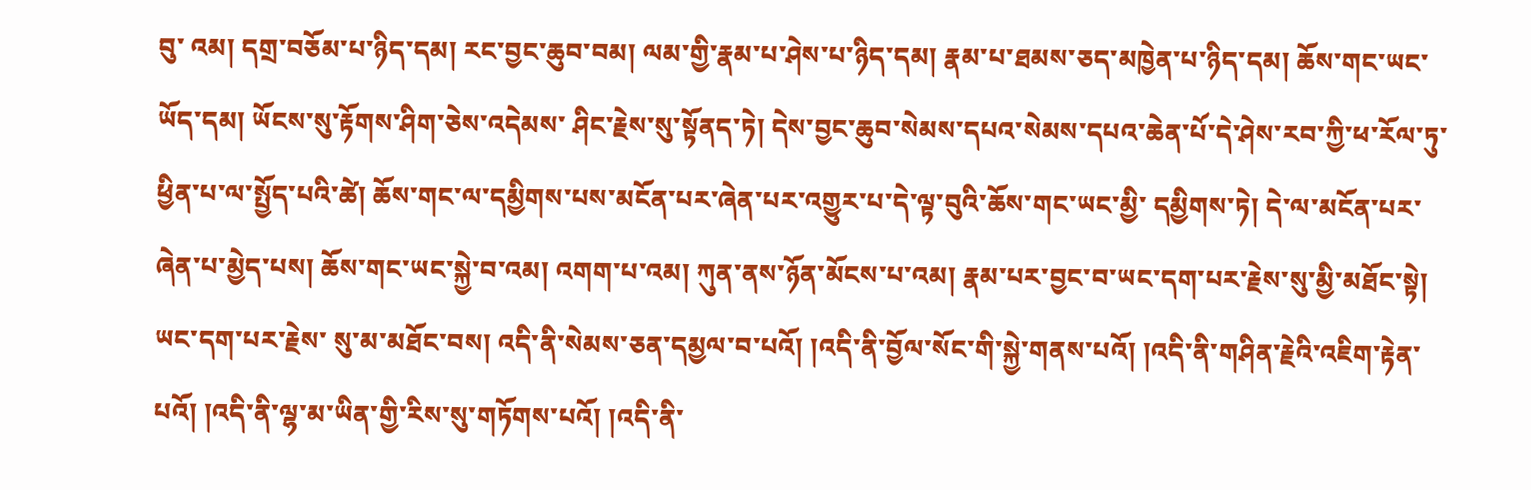བུ་ འམ། དགྲ་བཅོམ་པ་ཉིད་དམ། རང་བྱང་ཆུབ་བམ། ལམ་གྱི་རྣམ་པ་ཤེས་པ་ཉིད་དམ། རྣམ་པ་ཐམས་ཅད་མཁྱེན་པ་ཉིད་དམ། ཆོས་གང་ཡང་ཡོད་དམ། ཡོངས་སུ་རྟོགས་ཤིག་ཅེས་འདེམས་ ཤིང་རྗེས་སུ་སྟོནད་ཏེ། དེས་བྱང་ཆུབ་སེམས་དཔའ་སེམས་དཔའ་ཆེན་པོ་དེ་ཤེས་རབ་ཀྱི་ཕ་རོལ་ཏུ་ཕྱིན་པ་ལ་སྤྱོད་པའི་ཚེ། ཆོས་གང་ལ་དམྱིགས་པས་མངོན་པར་ཞེན་པར་འགྱུར་པ་དེ་ལྟ་བུའི་ཆོས་གང་ཡང་མྱི་ དམྱིགས་ཏེ། དེ་ལ་མངོན་པར་ཞེན་པ་མྱེད་པས། ཆོས་གང་ཡང་སྐྱེ་བ་འམ། འགག་པ་འམ། ཀུན་ནས་ཉོན་མོངས་པ་འམ། རྣམ་པར་བྱང་བ་ཡང་དག་པར་རྗེས་སུ་མྱི་མཐོང་སྟེ། ཡང་དག་པར་རྗེས་ སུ་མ་མཐོང་བས། འདི་ནི་སེམས་ཅན་དམྱལ་བ་པའོ། །འདི་ནི་བྱོལ་སོང་གི་སྐྱེ་གནས་པའོ། །འདི་ནི་གཤིན་རྗེའི་འཇིག་རྟེན་པའོ། །འདི་ནི་ལྷ་མ་ཡིན་གྱི་རིས་སུ་གཏོགས་པའོ། །འདི་ནི་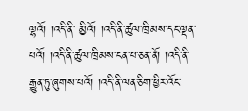ལྷའོ། །འདི་ནི་ མྱིའོ། །འདི་ནི་ཚུལ་ཁྲིམས་དང་ལྡན་པའོ། །འདི་ནི་ཚུལ་ཁྲིམས་ངན་པ་ཅན་ནོ། །འདི་ནི་རྒྱུན་ཏུ་ཞུགས་པའོ། །འདི་ནི་ལན་ཅིག་ཕྱིར་འོང་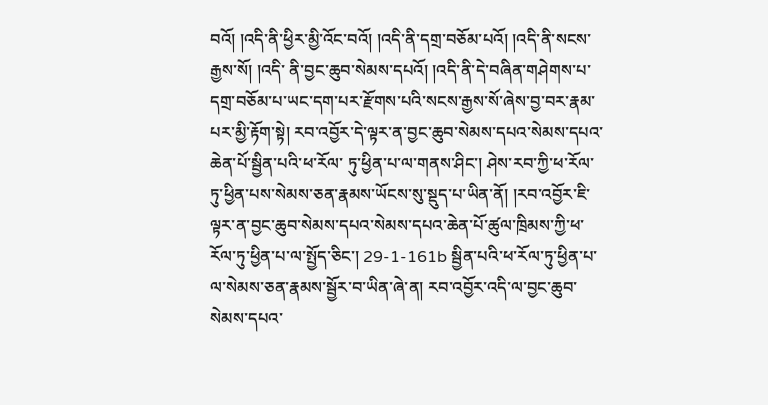བའོ། །འདི་ནི་ཕྱིར་མྱི་འོང་བའོ། །འདི་ནི་དགྲ་བཅོམ་པའོ། །འདི་ནི་སངས་རྒྱས་སོ། །འདི་ ནི་བྱང་ཆུབ་སེམས་དཔའོ། །འདི་ནི་དེ་བཞིན་གཤེགས་པ་དགྲ་བཅོམ་པ་ཡང་དག་པར་རྫོགས་པའི་སངས་རྒྱས་སོ་ཞེས་བྱ་བར་རྣམ་པར་མྱི་རྟོག་སྟེ། རབ་འབྱོར་དེ་ལྟར་ན་བྱང་ཆུབ་སེམས་དཔའ་སེམས་དཔའ་ཆེན་པོ་སྦྱིན་པའི་ཕ་རོལ་ ཏུ་ཕྱིན་པ་ལ་གནས་ཤིང་། ཤེས་རབ་ཀྱི་ཕ་རོལ་ཏུ་ཕྱིན་པས་སེམས་ཅན་རྣམས་ཡོངས་སུ་སྡུད་པ་ཡིན་ནོ། །རབ་འབྱོར་ཇི་ལྟར་ན་བྱང་ཆུབ་སེམས་དཔའ་སེམས་དཔའ་ཆེན་པོ་ཚུལ་ཁྲིམས་ཀྱི་ཕ་རོལ་ཏུ་ཕྱིན་པ་ལ་སྤྱོད་ཅིང་། 29-1-161b སྦྱིན་པའི་ཕ་རོལ་ཏུ་ཕྱིན་པ་ལ་སེམས་ཅན་རྣམས་སྦྱོར་བ་ཡིན་ཞེ་ན། རབ་འབྱོར་འདི་ལ་བྱང་ཆུབ་སེམས་དཔའ་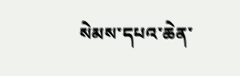སེམས་དཔའ་ཆེན་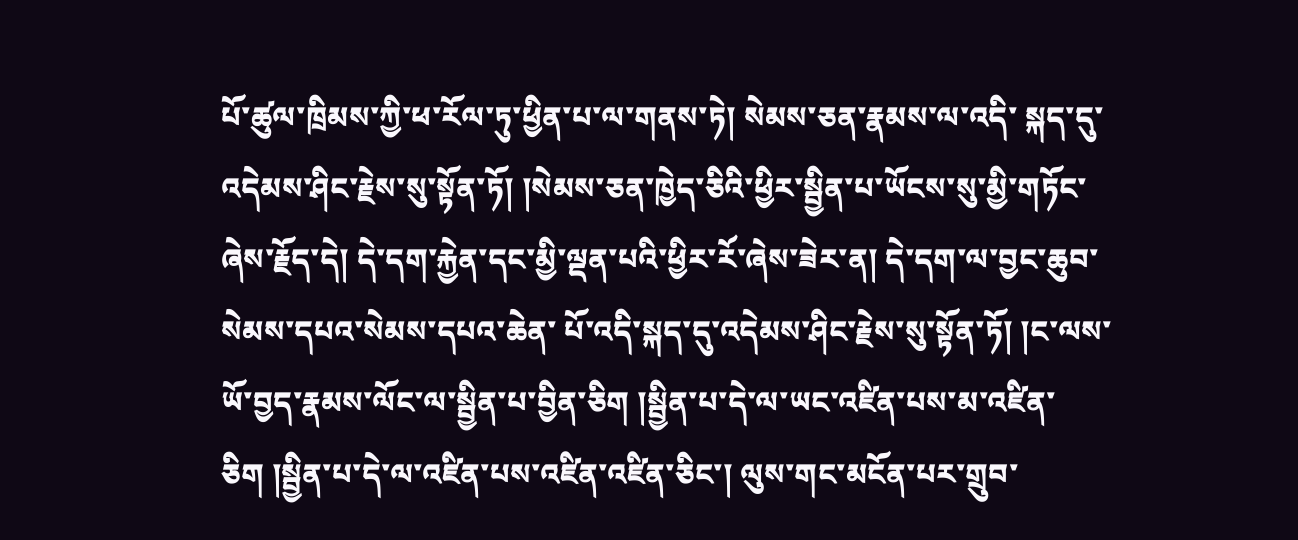པོ་ཚུལ་ཁྲིམས་ཀྱི་ཕ་རོལ་ཏུ་ཕྱིན་པ་ལ་གནས་ཏེ། སེམས་ཅན་རྣམས་ལ་འདི་ སྐད་དུ་འདེམས་ཤིང་རྗེས་སུ་སྟོན་ཏོ། །སེམས་ཅན་ཁྱེད་ཅིའི་ཕྱིར་སྦྱིན་པ་ཡོངས་སུ་མྱི་གཏོང་ཞེས་རྗོད་དེ། དེ་དག་རྐྱེན་དང་མྱི་ལྡན་པའི་ཕྱིར་རོ་ཞེས་ཟེར་ན། དེ་དག་ལ་བྱང་ཆུབ་སེམས་དཔའ་སེམས་དཔའ་ཆེན་ པོ་འདི་སྐད་དུ་འདེམས་ཤིང་རྗེས་སུ་སྟོན་ཏོ། །ང་ལས་ཡོ་བྱད་རྣམས་ལོང་ལ་སྦྱིན་པ་བྱིན་ཅིག །སྦྱིན་པ་དེ་ལ་ཡང་འཛིན་པས་མ་འཛིན་ཅིག །སྦྱིན་པ་དེ་ལ་འཛིན་པས་འཛིན་འཛིན་ཅིང་། ལུས་གང་མངོན་པར་གྲུབ་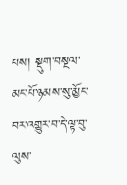པས། སྡུག་བསྔལ་ མང་པོ་ཉམས་སུ་མྱོང་བར་འགྱུར་བ་དེ་ལྟ་བུ་ལུས་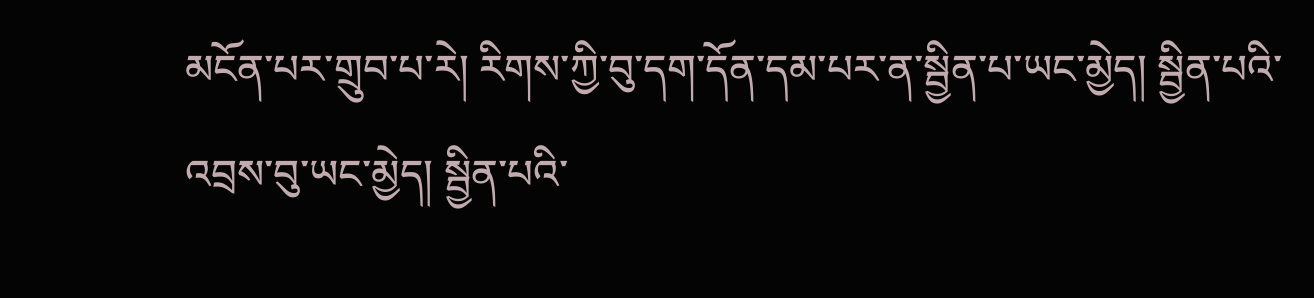མངོན་པར་གྲུབ་པ་རེ། རིགས་ཀྱི་བུ་དག་དོན་དམ་པར་ན་སྦྱིན་པ་ཡང་མྱེད། སྦྱིན་པའི་འབྲས་བུ་ཡང་མྱེད། སྦྱིན་པའི་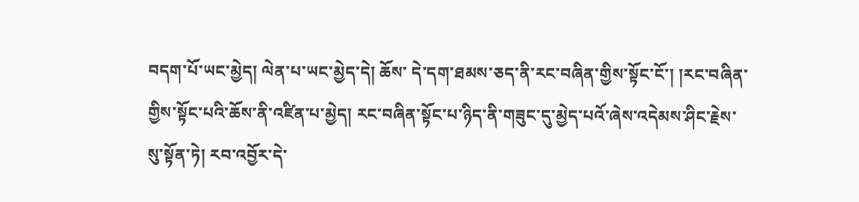བདག་པོ་ཡང་མྱེད། ལེན་པ་ཡང་མྱེད་དེ། ཆོས་ དེ་དག་ཐམས་ཅད་ནི་རང་བཞིན་གྱིས་སྟོང་ངོ་། །རང་བཞིན་གྱིས་སྟོང་པའི་ཆོས་ནི་འཛིན་པ་མྱེད། རང་བཞིན་སྟོང་པ་ཉིད་ནི་གཟུང་དུ་མྱེད་པའོ་ཞེས་འདེམས་ཤིང་རྗེས་སུ་སྟོན་ཏེ། རབ་འབྱོར་དེ་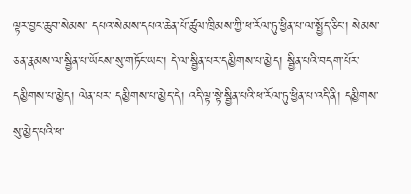ལྟར་བྱང་ཆུབ་སེམས་ དཔའ་སེམས་དཔའ་ཆེན་པོ་ཚུལ་ཁྲིམས་ཀྱི་ཕ་རོལ་ཏུ་ཕྱིན་པ་ལ་སྤྱོད་ཅིང་། སེམས་ཅན་རྣམས་ལ་སྦྱིན་པ་ཡོངས་སུ་གཏོང་ཡང་། དེ་ལ་སྦྱིན་པར་དམྱིགས་པ་མྱེད། སྦྱིན་པའི་བདག་པོར་དམྱིགས་པ་མྱེད། ལེན་པར་ དམྱིགས་པ་མྱེད་དེ། འདི་ལྟ་སྟེ་སྦྱིན་པའི་ཕ་རོལ་ཏུ་ཕྱིན་པ་འདི་ནི། དམྱིགས་སུ་མྱེད་པའི་ཕ་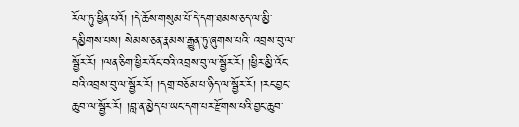རོལ་ཏུ་ཕྱིན་པའོ། །དེ་ཆོས་གསུམ་པོ་དེ་དག་ཐམས་ཅད་ལ་མྱི་དམྱིགས་པས། སེམས་ཅན་རྣམས་རྒྱུན་ཏུ་ཞུགས་པའི་ འབྲས་བུ་ལ་སྦྱོར་རོ། །ལན་ཅིག་ཕྱིར་འོང་བའི་འབྲས་བུ་ལ་སྦྱོར་རོ། །ཕྱིར་མྱི་འོང་བའི་འབྲས་བུ་ལ་སྦྱོར་རོ། །དགྲ་བཅོམ་པ་ཉིད་ལ་སྦྱོར་རོ། །རང་བྱང་ཆུབ་ལ་སྦྱོར་རོ། །བླ་ན་མྱེད་པ་ཡང་དག་པར་རྫོགས་པའི་བྱང་ཆུབ་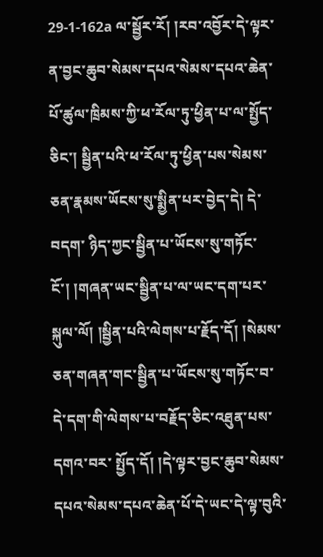29-1-162a ལ་སྦྱོར་རོ། །རབ་འབྱོར་དེ་ལྟར་ན་བྱང་ཆུབ་སེམས་དཔའ་སེམས་དཔའ་ཆེན་པོ་ཚུལ་ཁྲིམས་ཀྱི་ཕ་རོལ་ཏུ་ཕྱིན་པ་ལ་སྤྱོད་ཅིང་། སྦྱིན་པའི་ཕ་རོལ་ཏུ་ཕྱིན་པས་སེམས་ཅན་རྣམས་ཡོངས་སུ་སྨྱིན་པར་བྱེད་དེ། དེ་བདག་ ཉིད་ཀྱང་སྦྱིན་པ་ཡོངས་སུ་གཏོང་ངོ་། །གཞན་ཡང་སྦྱིན་པ་ལ་ཡང་དག་པར་སྐུལ་ལོ། །སྦྱིན་པའི་ལེགས་པ་རྗོད་དོ། །སེམས་ཅན་གཞན་གང་སྦྱིན་པ་ཡོངས་སུ་གཏོང་བ་དེ་དག་གི་ལེགས་པ་བརྗོད་ཅིང་འཐུན་པས་དགའ་བར་ སྤྱོད་དོ། །དེ་ལྟར་བྱང་ཆུབ་སེམས་དཔའ་སེམས་དཔའ་ཆེན་པོ་དེ་ཡང་དེ་ལྟ་བུའི་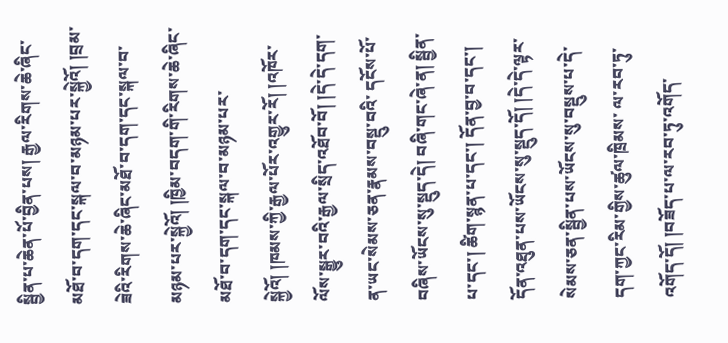སྦྱིན་པ་ཆེན་པོ་བྱིན་པས། རྒྱལ་རིགས་ཆེ་ཞིང་མཐོ་བ་དག་དང་སྐལ་བ་མཉམ་པར་སྐྱེའོ། །བྲམ་ཟེའི་རིགས་ཆེ་ཞིང་མཐོ་བ་དག་དང་སྐལ་བ་ མཉམ་པར་སྐྱེའོ། །ཁྱིམ་བདག་གི་རིགས་ཆེ་ཞིང་མཐོ་བ་དག་དང་སྐལ་བ་མཉམ་པར་སྐྱེའོ། །ཁམས་ཀྱི་རྒྱལ་པོར་འགྱུར་རོ། །འཁོར་ལོས་སྒྱུར་བའི་རྒྱལ་སྲིད་འཐོབ་བོ། །དེ་དེ་དག་ན་ཡང་སེམས་ཅན་རྣམས་བསྡུ་བའི་ དངོས་པོ་བཞིས་ཡོངས་སུ་སྡུད་དེ། བཞི་གང་ཞེ་ན། སྦྱིན་པ་དང་། ཚིག་སྙན་པ་དང་། དོན་བྱ་བ་དང་། དོན་འཐུན་པས་ཡོངས་སུ་སྡུད་དོ། །དེ་དེ་ལྟར་སེམས་ཅན་སྦྱིན་པས་ཡོངས་སུ་བསྡུས་པ་དེ་དག་ཀྱང་རིམ་གྱིས་ཚུལ་ཁྲིམས་ ལ་རབ་ཏུ་འགོད་དོ། །བཟོད་པ་ལ་རབ་ཏུ་འགོད་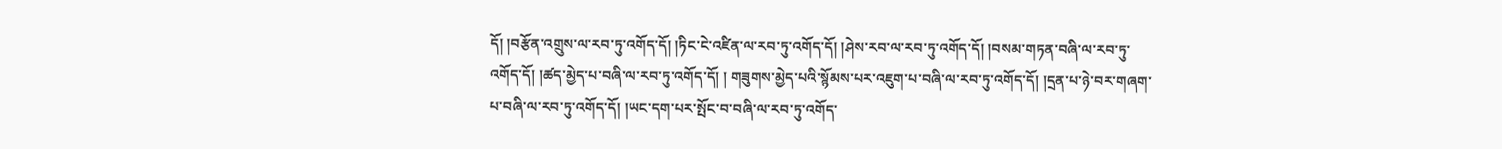དོ། །བརྩོན་འགྲུས་ལ་རབ་ཏུ་འགོད་དོ། །ཏིང་ངེ་འཛིན་ལ་རབ་ཏུ་འགོད་དོ། །ཤེས་རབ་ལ་རབ་ཏུ་འགོད་དོ། །བསམ་གཏན་བཞི་ལ་རབ་ཏུ་འགོད་དོ། །ཚད་མྱེད་པ་བཞི་ལ་རབ་ཏུ་འགོད་དོ། ། གཟུགས་མྱེད་པའི་སྙོམས་པར་འཇུག་པ་བཞི་ལ་རབ་ཏུ་འགོད་དོ། །དྲན་པ་ཉེ་བར་གཞག་པ་བཞི་ལ་རབ་ཏུ་འགོད་དོ། །ཡང་དག་པར་སྤོང་བ་བཞི་ལ་རབ་ཏུ་འགོད་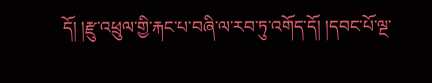དོ། །རྫུ་འཕྲུལ་གྱི་རྐང་པ་བཞི་ལ་རབ་ཏུ་འགོད་དོ། །དབང་པོ་ལྔ་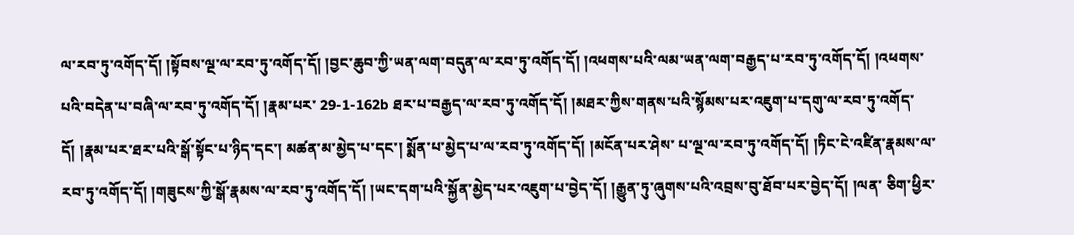ལ་རབ་ཏུ་འགོད་དོ། །སྟོབས་ལྔ་ལ་རབ་ཏུ་འགོད་དོ། །བྱང་ཆུབ་ཀྱི་ཡན་ལག་བདུན་ལ་རབ་ཏུ་འགོད་དོ། །འཕགས་པའི་ལམ་ཡན་ལག་བརྒྱད་པ་རབ་ཏུ་འགོད་དོ། །འཕགས་པའི་བདེན་པ་བཞི་ལ་རབ་ཏུ་འགོད་དོ། །རྣམ་པར་ 29-1-162b ཐར་པ་བརྒྱད་ལ་རབ་ཏུ་འགོད་དོ། །མཐར་ཀྱིས་གནས་པའི་སྙོམས་པར་འཇུག་པ་དགུ་ལ་རབ་ཏུ་འགོད་དོ། །རྣམ་པར་ཐར་པའི་སྒོ་སྟོང་པ་ཉིད་དང་། མཚན་མ་མྱེད་པ་དང་། སྨོན་པ་མྱེད་པ་ལ་རབ་ཏུ་འགོད་དོ། །མངོན་པར་ཤེས་ པ་ལྔ་ལ་རབ་ཏུ་འགོད་དོ། །ཏིང་ངེ་འཛིན་རྣམས་ལ་རབ་ཏུ་འགོད་དོ། །གཟུངས་ཀྱི་སྒོ་རྣམས་ལ་རབ་ཏུ་འགོད་དོ། །ཡང་དག་པའི་སྐྱོན་མྱེད་པར་འཇུག་པ་བྱེད་དོ། །རྒྱུན་ཏུ་ཞུགས་པའི་འབྲས་བུ་ཐོབ་པར་བྱེད་དོ། །ལན་ ཅིག་ཕྱིར་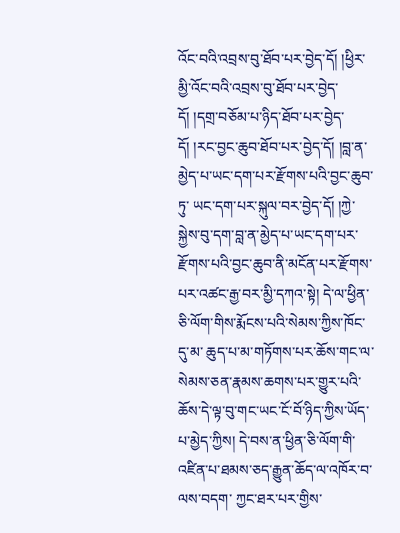འོང་བའི་འབྲས་བུ་ཐོབ་པར་བྱེད་དོ། །ཕྱིར་མྱི་འོང་བའི་འབྲས་བུ་ཐོབ་པར་བྱེད་དོ། །དགྲ་བཅོམ་པ་ཉིད་ཐོབ་པར་བྱེད་དོ། །རང་བྱང་ཆུབ་ཐོབ་པར་བྱེད་དོ། །བླ་ན་མྱེད་པ་ཡང་དག་པར་རྫོགས་པའི་བྱང་ཆུབ་ཏུ་ ཡང་དག་པར་སྐུལ་བར་བྱེད་དོ། །ཀྱེ་སྐྱེས་བུ་དག་བླ་ན་མྱེད་པ་ཡང་དག་པར་རྫོགས་པའི་བྱང་ཆུབ་ནི་མངོན་པར་རྫོགས་པར་འཚང་རྒྱ་བར་མྱི་དཀའ་སྟེ། དེ་ལ་ཕྱིན་ཅི་ལོག་གིས་རྨོངས་པའི་སེམས་ཀྱིས་ཁོང་དུ་མ་ ཆུད་པ་མ་གཏོགས་པར་ཆོས་གང་ལ་སེམས་ཅན་རྣམས་ཆགས་པར་གྱུར་པའི་ཆོས་དེ་ལྟ་བུ་གང་ཡང་ངོ་བོ་ཉིད་ཀྱིས་ཡོད་པ་མྱེད་ཀྱིས། དེ་བས་ན་ཕྱིན་ཅི་ལོག་གི་འཛིན་པ་ཐམས་ཅད་རྒྱུན་ཆོད་ལ་འཁོར་བ་ལས་བདག་ ཀྱང་ཐར་པར་གྱིས་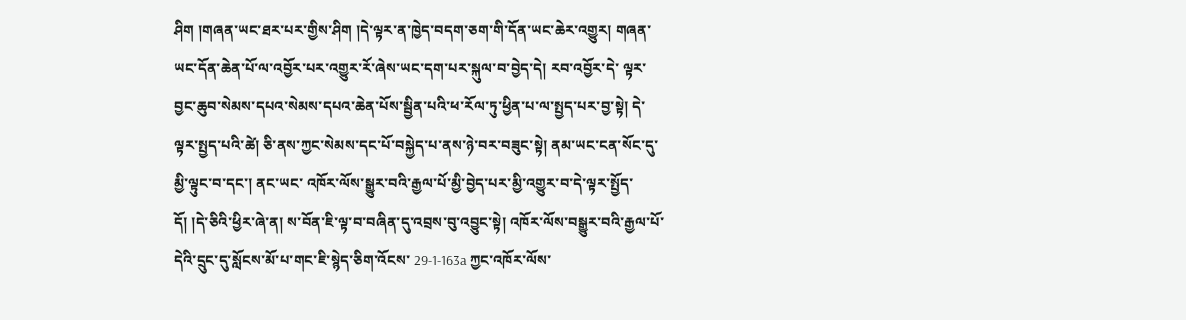ཤིག །གཞན་ཡང་ཐར་པར་གྱིས་ཤིག །དེ་ལྟར་ན་ཁྱེད་བདག་ཅག་གི་དོན་ཡང་ཆེར་འགྱུར། གཞན་ཡང་དོན་ཆེན་པོ་ལ་འབྱོར་པར་འགྱུར་རོ་ཞེས་ཡང་དག་པར་སྐུལ་བ་བྱེད་དེ། རབ་འབྱོར་དེ་ ལྟར་བྱང་ཆུབ་སེམས་དཔའ་སེམས་དཔའ་ཆེན་པོས་སྦྱིན་པའི་ཕ་རོལ་ཏུ་ཕྱིན་པ་ལ་སྤྱད་པར་བྱ་སྟེ། དེ་ལྟར་སྤྱད་པའི་ཚེ། ཅི་ནས་ཀྱང་སེམས་དང་པོ་བསྐྱེད་པ་ནས་ཉེ་བར་བཟུང་སྟེ། ནམ་ཡང་ངན་སོང་དུ་མྱི་ལྟུང་བ་དང་། ནང་ཡང་ འཁོར་ལོས་སྒྱུར་བའི་རྒྱལ་པོ་མྱི་བྱེད་པར་མྱི་འགྱུར་བ་དེ་ལྟར་སྤྱོད་དོ། །དེ་ཅིའི་ཕྱིར་ཞེ་ན། ས་བོན་ཇི་ལྟ་བ་བཞིན་དུ་འབྲས་བུ་འབྱུང་སྟེ། འཁོར་ལོས་བསྒྱུར་བའི་རྒྱལ་པོ་དེའི་དྲུང་དུ་སློངས་མོ་པ་གང་ཇི་སྙེད་ཅིག་འོངས་ 29-1-163a ཀྱང་འཁོར་ལོས་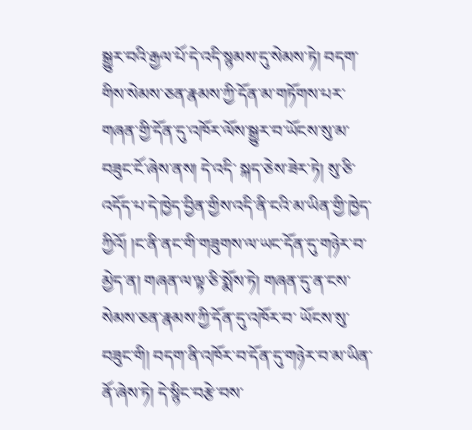སྒྱུར་བའི་རྒྱལ་པོ་དེ་འདི་སྙམས་དུ་སེམས་ཏེ། བདག་གིས་སེམས་ཅན་རྣམས་ཀྱི་དོན་མ་གཏོགས་པར་གཞན་གྱི་དོན་དུ་འཁོར་ལོས་སྒྱུར་བ་ཡོངས་སུ་མ་བཟུང་ངོ་ཞེས་ནས། དེ་འདི་ སྐད་ཅེས་ཟེར་ཏེ། སུ་ཅི་འདོད་པ་དེ་ཁྱེད་བྱིན་གྱིས་འདི་ནི་ངའི་མ་ཡིན་གྱི་ཁྱེད་ཀྱིའོ། །ང་ནི་ནང་གི་གཟུགས་ལ་ཡང་དོན་དུ་གཉེར་བ་མྱེད་ན། གཞན་ལ་ལྟ་ཅི་སྨོས་ཏེ། གཞན་དུ་ན་ངས་སེམས་ཅན་རྣམས་ཀྱི་དོན་དུ་འཁོར་བ་ ཡོངས་སུ་བཟུང་གི། བདག་ནི་འཁོར་བ་དོན་དུ་གཉེར་བ་མ་ཡིན་ནོ་ཞེས་ཏེ། དེ་སྙིང་བརྩེ་བས་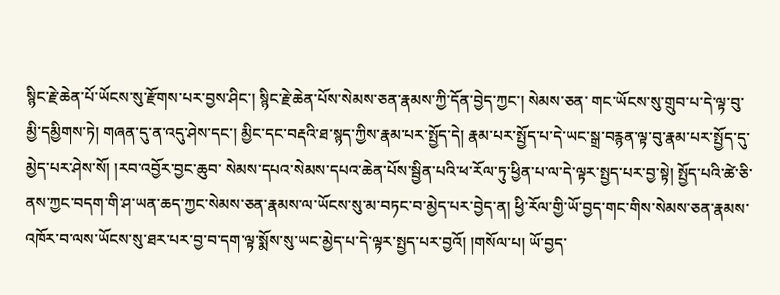སྙིང་རྗེ་ཆེན་པོ་ཡོངས་སུ་རྫོགས་པར་བྱས་ཤིང་། སྙིང་རྗེ་ཆེན་པོས་སེམས་ཅན་རྣམས་ཀྱི་དོན་བྱེད་ཀྱང་། སེམས་ཅན་ གང་ཡོངས་སུ་གྲུབ་པ་དེ་ལྟ་བུ་མྱི་དམྱིགས་ཏེ། གཞན་དུ་ན་འདུ་ཤེས་དང་། མྱིང་དང་བརྡའི་ཐ་སྙད་ཀྱིས་རྣམ་པར་སྤྱོད་དེ། རྣམ་པར་སྤྱོད་པ་དེ་ཡང་སྒྲ་བརྙན་ལྟ་བུ་རྣམ་པར་སྤྱོད་དུ་མྱེད་པར་ཤེས་སོ། །རབ་འབྱོར་བྱང་ཆུབ་ སེམས་དཔའ་སེམས་དཔའ་ཆེན་པོས་སྦྱིན་པའི་ཕ་རོལ་ཏུ་ཕྱིན་པ་ལ་དེ་ལྟར་སྤྱད་པར་བྱ་སྟེ། སྤྱོད་པའི་ཚེ་ཅི་ནས་ཀྱང་བདག་གི་ཤ་ཡན་ཆད་ཀྱང་སེམས་ཅན་རྣམས་ལ་ཡོངས་སུ་མ་བཏང་བ་མྱེད་པར་བྱེད་ན། ཕྱི་རོལ་གྱི་ཡོ་བྱད་གང་གིས་སེམས་ཅན་རྣམས་འཁོར་བ་ལས་ཡོངས་སུ་ཐར་པར་བྱ་བ་དག་ལྟ་སྨོས་སུ་ཡང་མྱེད་པ་དེ་ལྟར་སྤྱད་པར་བྱའོ། །གསོལ་པ། ཡོ་བྱད་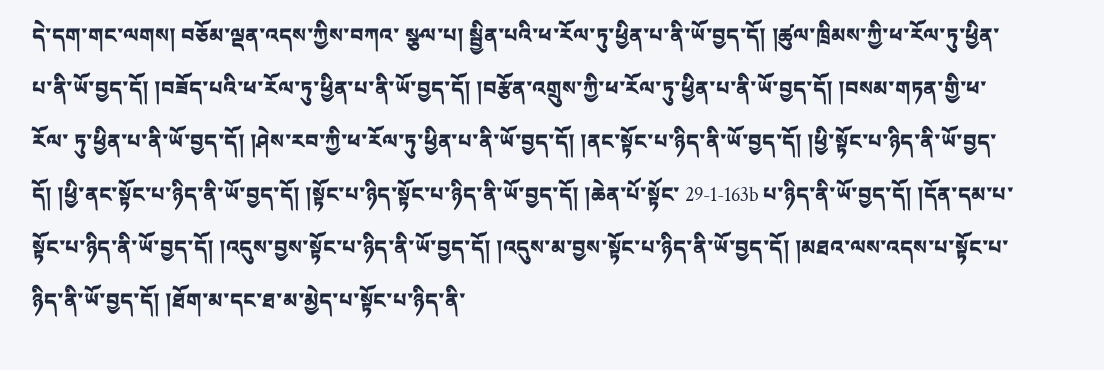དེ་དག་གང་ལགས། བཅོམ་ལྡན་འདས་ཀྱིས་བཀའ་ སྩལ་པ། སྦྱིན་པའི་ཕ་རོལ་ཏུ་ཕྱིན་པ་ནི་ཡོ་བྱད་དོ། །ཚུལ་ཁྲིམས་ཀྱི་ཕ་རོལ་ཏུ་ཕྱིན་པ་ནི་ཡོ་བྱད་དོ། །བཟོད་པའི་ཕ་རོལ་ཏུ་ཕྱིན་པ་ནི་ཡོ་བྱད་དོ། །བརྩོན་འགྲུས་ཀྱི་ཕ་རོལ་ཏུ་ཕྱིན་པ་ནི་ཡོ་བྱད་དོ། །བསམ་གཏན་གྱི་ཕ་རོལ་ ཏུ་ཕྱིན་པ་ནི་ཡོ་བྱད་དོ། །ཤེས་རབ་ཀྱི་ཕ་རོལ་ཏུ་ཕྱིན་པ་ནི་ཡོ་བྱད་དོ། །ནང་སྟོང་པ་ཉིད་ནི་ཡོ་བྱད་དོ། །ཕྱི་སྟོང་པ་ཉིད་ནི་ཡོ་བྱད་དོ། །ཕྱི་ནང་སྟོང་པ་ཉིད་ནི་ཡོ་བྱད་དོ། །སྟོང་པ་ཉིད་སྟོང་པ་ཉིད་ནི་ཡོ་བྱད་དོ། །ཆེན་པོ་སྟོང་ 29-1-163b པ་ཉིད་ནི་ཡོ་བྱད་དོ། །དོན་དམ་པ་སྟོང་པ་ཉིད་ནི་ཡོ་བྱད་དོ། །འདུས་བྱས་སྟོང་པ་ཉིད་ནི་ཡོ་བྱད་དོ། །འདུས་མ་བྱས་སྟོང་པ་ཉིད་ནི་ཡོ་བྱད་དོ། །མཐའ་ལས་འདས་པ་སྟོང་པ་ཉིད་ནི་ཡོ་བྱད་དོ། །ཐོག་མ་དང་ཐ་མ་མྱེད་པ་སྟོང་པ་ཉིད་ནི་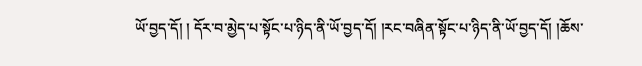ཡོ་བྱད་དོ། ། དོར་བ་མྱེད་པ་སྟོང་པ་ཉིད་ནི་ཡོ་བྱད་དོ། །རང་བཞིན་སྟོང་པ་ཉིད་ནི་ཡོ་བྱད་དོ། །ཆོས་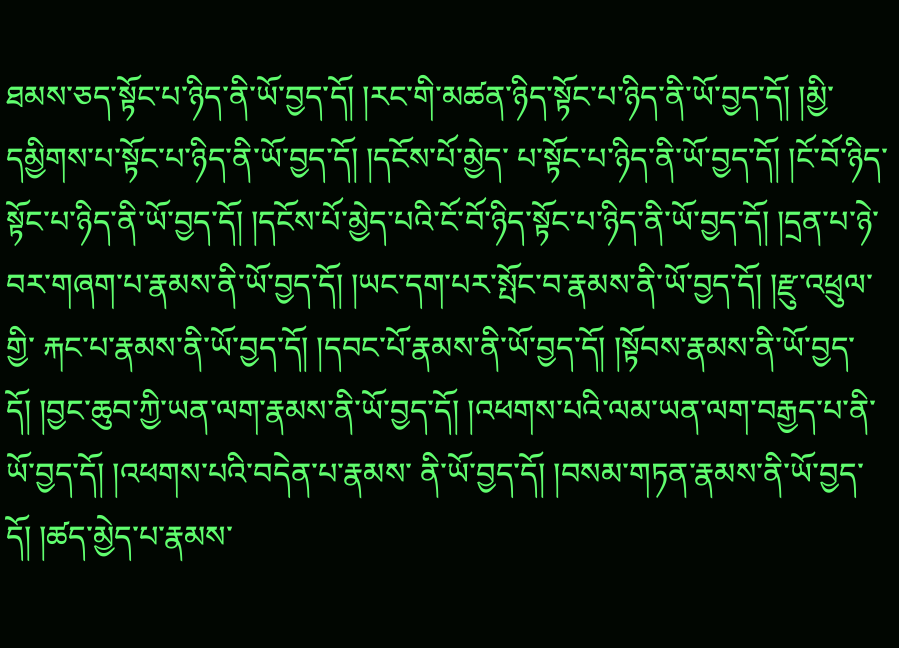ཐམས་ཅད་སྟོང་པ་ཉིད་ནི་ཡོ་བྱད་དོ། །རང་གི་མཚན་ཉིད་སྟོང་པ་ཉིད་ནི་ཡོ་བྱད་དོ། །མྱི་དམྱིགས་པ་སྟོང་པ་ཉིད་ནི་ཡོ་བྱད་དོ། །དངོས་པོ་མྱེད་ པ་སྟོང་པ་ཉིད་ནི་ཡོ་བྱད་དོ། །ངོ་བོ་ཉིད་སྟོང་པ་ཉིད་ནི་ཡོ་བྱད་དོ། །དངོས་པོ་མྱེད་པའི་ངོ་བོ་ཉིད་སྟོང་པ་ཉིད་ནི་ཡོ་བྱད་དོ། །དྲན་པ་ཉེ་བར་གཞག་པ་རྣམས་ནི་ཡོ་བྱད་དོ། །ཡང་དག་པར་སྤོང་བ་རྣམས་ནི་ཡོ་བྱད་དོ། །རྫུ་འཕྲུལ་གྱི་ རྐང་པ་རྣམས་ནི་ཡོ་བྱད་དོ། །དབང་པོ་རྣམས་ནི་ཡོ་བྱད་དོ། །སྟོབས་རྣམས་ནི་ཡོ་བྱད་དོ། །བྱང་ཆུབ་ཀྱི་ཡན་ལག་རྣམས་ནི་ཡོ་བྱད་དོ། །འཕགས་པའི་ལམ་ཡན་ལག་བརྒྱད་པ་ནི་ཡོ་བྱད་དོ། །འཕགས་པའི་བདེན་པ་རྣམས་ ནི་ཡོ་བྱད་དོ། །བསམ་གཏན་རྣམས་ནི་ཡོ་བྱད་དོ། །ཚད་མྱེད་པ་རྣམས་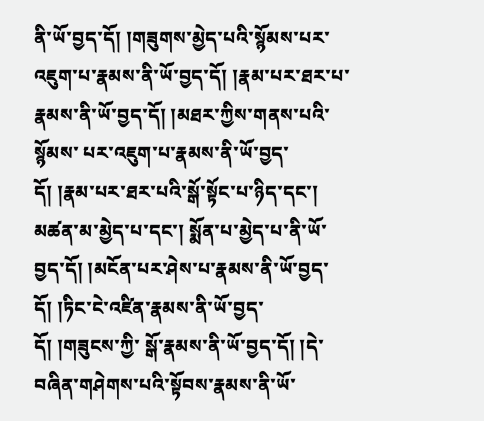ནི་ཡོ་བྱད་དོ། །གཟུགས་མྱེད་པའི་སྙོམས་པར་འཇུག་པ་རྣམས་ནི་ཡོ་བྱད་དོ། །རྣམ་པར་ཐར་པ་རྣམས་ནི་ཡོ་བྱད་དོ། །མཐར་ཀྱིས་གནས་པའི་སྙོམས་ པར་འཇུག་པ་རྣམས་ནི་ཡོ་བྱད་དོ། །རྣམ་པར་ཐར་པའི་སྒོ་སྟོང་པ་ཉིད་དང་། མཚན་མ་མྱེད་པ་དང་། སྨོན་པ་མྱེད་པ་ནི་ཡོ་བྱད་དོ། །མངོན་པར་ཤེས་པ་རྣམས་ནི་ཡོ་བྱད་དོ། །ཏིང་ངེ་འཛིན་རྣམས་ནི་ཡོ་བྱད་དོ། །གཟུངས་ཀྱི་ སྒོ་རྣམས་ནི་ཡོ་བྱད་དོ། །དེ་བཞིན་གཤེགས་པའི་སྟོབས་རྣམས་ནི་ཡོ་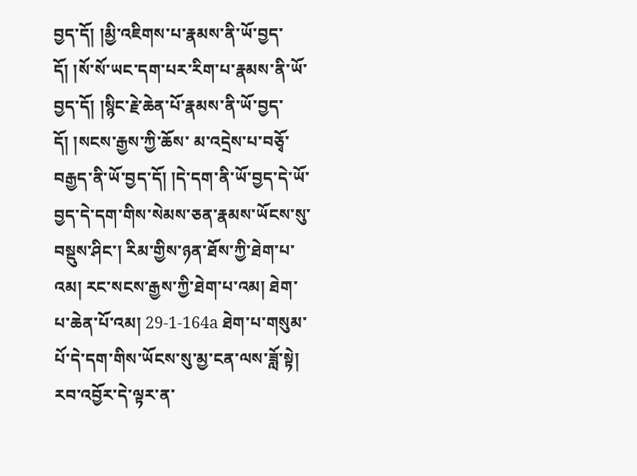བྱད་དོ། །མྱི་འཇིགས་པ་རྣམས་ནི་ཡོ་བྱད་དོ། །སོ་སོ་ཡང་དག་པར་རིག་པ་རྣམས་ནི་ཡོ་བྱད་དོ། །སྙིང་རྗེ་ཆེན་པོ་རྣམས་ནི་ཡོ་བྱད་དོ། །སངས་རྒྱས་ཀྱི་ཆོས་ མ་འདྲེས་པ་བཅྭོ་བརྒྱད་ནི་ཡོ་བྱད་དོ། །དེ་དག་ནི་ཡོ་བྱད་དེ་ཡོ་བྱད་དེ་དག་གིས་སེམས་ཅན་རྣམས་ཡོངས་སུ་བསྡུས་ཤིང་། རིམ་གྱིས་ཉན་ཐོས་ཀྱི་ཐེག་པ་འམ། རང་སངས་རྒྱས་ཀྱི་ཐེག་པ་འམ། ཐེག་པ་ཆེན་པོ་འམ། 29-1-164a ཐེག་པ་གསུམ་པོ་དེ་དག་གིས་ཡོངས་སུ་མྱ་ངན་ལས་ཟློ་སྟེ། རབ་འབྱོར་དེ་ལྟར་ན་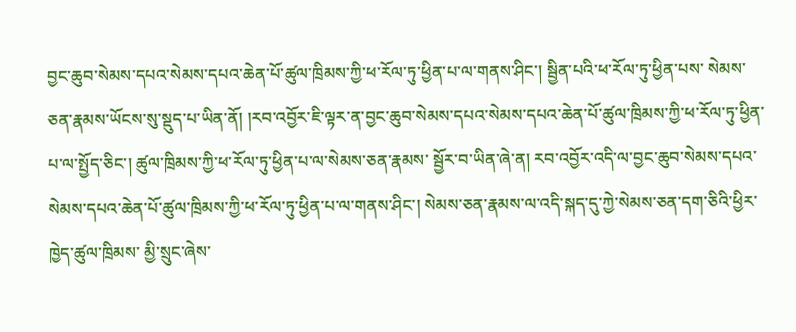བྱང་ཆུབ་སེམས་དཔའ་སེམས་དཔའ་ཆེན་པོ་ཚུལ་ཁྲིམས་ཀྱི་ཕ་རོལ་ཏུ་ཕྱིན་པ་ལ་གནས་ཤིང་། སྦྱིན་པའི་ཕ་རོལ་ཏུ་ཕྱིན་པས་ སེམས་ཅན་རྣམས་ཡོངས་སུ་སྡུད་པ་ཡིན་ནོ། །རབ་འབྱོར་ཇི་ལྟར་ན་བྱང་ཆུབ་སེམས་དཔའ་སེམས་དཔའ་ཆེན་པོ་ཚུལ་ཁྲིམས་ཀྱི་ཕ་རོལ་ཏུ་ཕྱིན་པ་ལ་སྤྱོད་ཅིང་། ཚུལ་ཁྲིམས་ཀྱི་ཕ་རོལ་ཏུ་ཕྱིན་པ་ལ་སེམས་ཅན་རྣམས་ སྦྱོར་བ་ཡིན་ཞེ་ན། རབ་འབྱོར་འདི་ལ་བྱང་ཆུབ་སེམས་དཔའ་སེམས་དཔའ་ཆེན་པོ་ཚུལ་ཁྲིམས་ཀྱི་ཕ་རོལ་ཏུ་ཕྱིན་པ་ལ་གནས་ཤིང་། སེམས་ཅན་རྣམས་ལ་འདི་སྐད་དུ་ཀྱེ་སེམས་ཅན་དག་ཅིའི་ཕྱིར་ཁྱེད་ཚུལ་ཁྲིམས་ མྱི་སྲུང་ཞེས་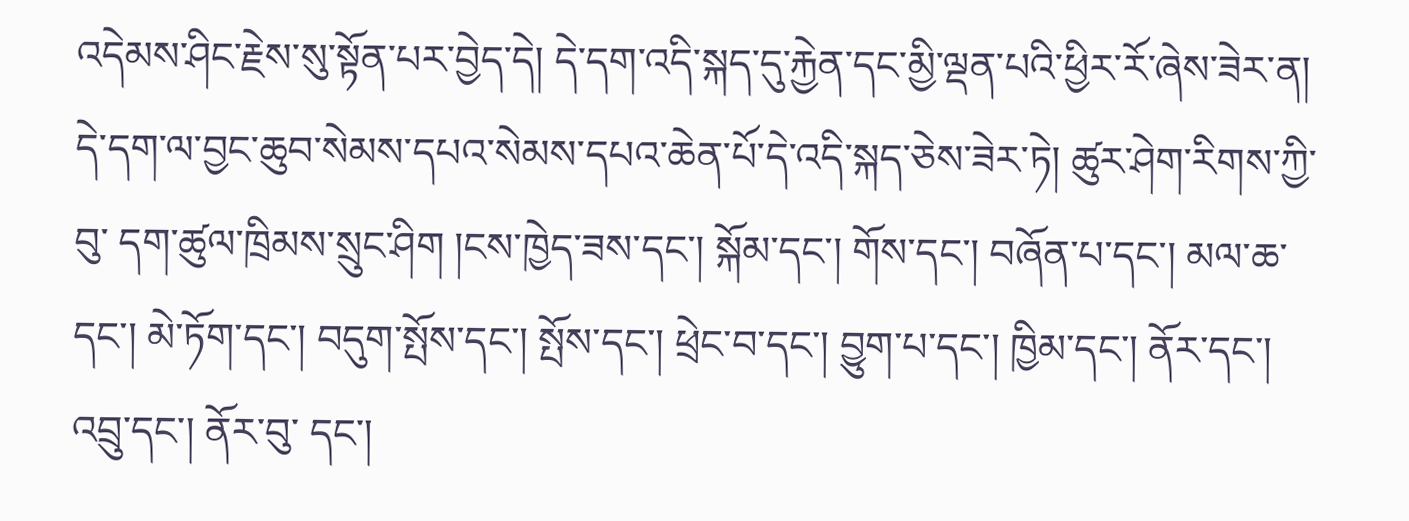འདེམས་ཤིང་རྗེས་སུ་སྟོན་པར་བྱེད་དེ། དེ་དག་འདི་སྐད་དུ་རྐྱེན་དང་མྱི་ལྡན་པའི་ཕྱིར་རོ་ཞེས་ཟེར་ན། དེ་དག་ལ་བྱང་ཆུབ་སེམས་དཔའ་སེམས་དཔའ་ཆེན་པོ་དེ་འདི་སྐད་ཅེས་ཟེར་ཏེ། ཚུར་ཤེག་རིགས་ཀྱི་བུ་ དག་ཚུལ་ཁྲིམས་སྲུང་ཤིག །ངས་ཁྱེད་ཟས་དང་། སྐོམ་དང་། གོས་དང་། བཞོན་པ་དང་། མལ་ཆ་དང་། མེ་ཏོག་དང་། བདུག་སྤོས་དང་། སྤོས་དང་། ཕྲེང་བ་དང་། བྱུག་པ་དང་། ཁྱིམ་དང་། ནོར་དང་། འབྲུ་དང་། ནོར་བུ་ དང་།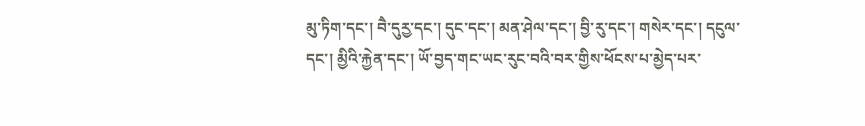མུ་ཏིག་དང་། བཻ་དུརྱ་དང་། དུང་དང་། མན་ཤེལ་དང་། བྱི་རུ་དང་། གསེར་དང་། དངུལ་དང་། མྱིའི་རྐྱེན་དང་། ཡོ་བྱད་གང་ཡང་རུང་བའི་བར་གྱིས་ཕོངས་པ་མྱེད་པར་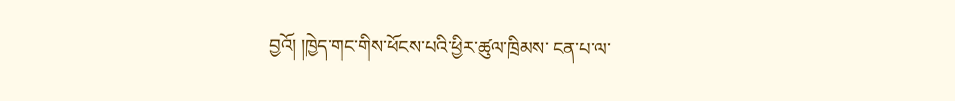བྱའོ། །ཁྱེད་གང་གིས་ཕོངས་པའི་ཕྱིར་ཚུལ་ཁྲིམས་ ངན་པ་ལ་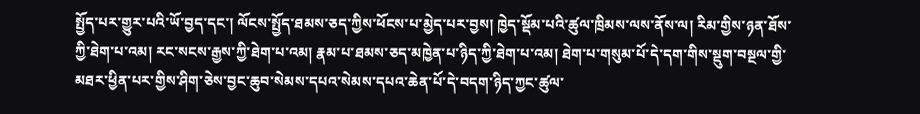སྤྱོད་པར་གྱུར་པའི་ཡོ་བྱད་དང་། ལོངས་སྤྱོད་ཐམས་ཅད་ཀྱིས་ཕོངས་པ་མྱེད་པར་བྱས། ཁྱེད་སྡོམ་པའི་ཚུལ་ཁྲིམས་ལས་ནོས་ལ། རིམ་གྱིས་ཉན་ཐོས་ཀྱི་ཐེག་པ་འམ། རང་སངས་རྒྱས་ཀྱི་ཐེག་པ་འམ། རྣམ་པ་ཐམས་ཅད་མཁྱེན་པ་ཉིད་ཀྱི་ཐེག་པ་འམ། ཐེག་པ་གསུམ་པོ་དེ་དག་གིས་སྡུག་བསྔལ་གྱི་མཐར་ཕྱིན་པར་གྱིས་ཤིག་ཅེས་བྱང་ཆུབ་སེམས་དཔའ་སེམས་དཔའ་ཆེན་པོ་དེ་བདག་ཉིད་ཀྱང་ཚུལ་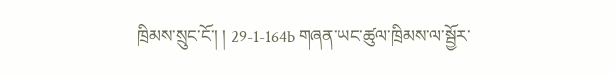ཁྲིམས་སྲུང་ངོ་། ། 29-1-164b གཞན་ཡང་ཚུལ་ཁྲིམས་ལ་སྦྱོར་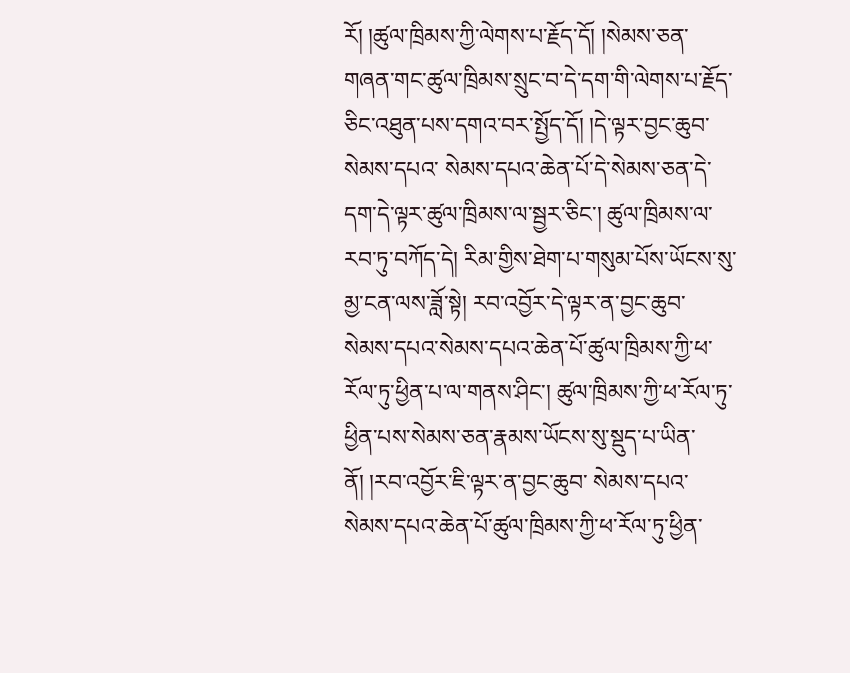རོ། །ཚུལ་ཁྲིམས་ཀྱི་ལེགས་པ་རྗོད་དོ། །སེམས་ཅན་གཞན་གང་ཚུལ་ཁྲིམས་སྲུང་བ་དེ་དག་གི་ལེགས་པ་རྗོད་ཅིང་འཐུན་པས་དགའ་བར་སྤྱོད་དོ། །དེ་ལྟར་བྱང་ཆུབ་སེམས་དཔའ་ སེམས་དཔའ་ཆེན་པོ་དེ་སེམས་ཅན་དེ་དག་དེ་ལྟར་ཚུལ་ཁྲིམས་ལ་སྦྱར་ཅིང་། ཚུལ་ཁྲིམས་ལ་རབ་ཏུ་བཀོད་དེ། རིམ་གྱིས་ཐེག་པ་གསུམ་པོས་ཡོངས་སུ་མྱ་ངན་ལས་ཟློ་སྟེ། རབ་འབྱོར་དེ་ལྟར་ན་བྱང་ཆུབ་ སེམས་དཔའ་སེམས་དཔའ་ཆེན་པོ་ཚུལ་ཁྲིམས་ཀྱི་ཕ་རོལ་ཏུ་ཕྱིན་པ་ལ་གནས་ཤིང་། ཚུལ་ཁྲིམས་ཀྱི་ཕ་རོལ་ཏུ་ཕྱིན་པས་སེམས་ཅན་རྣམས་ཡོངས་སུ་སྡུད་པ་ཡིན་ནོ། །རབ་འབྱོར་ཇི་ལྟར་ན་བྱང་ཆུབ་ སེམས་དཔའ་སེམས་དཔའ་ཆེན་པོ་ཚུལ་ཁྲིམས་ཀྱི་ཕ་རོལ་ཏུ་ཕྱིན་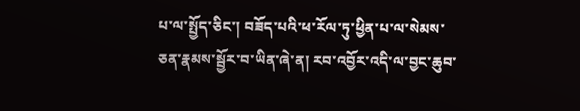པ་ལ་སྤྱོད་ཅིང་། བཟོད་པའི་ཕ་རོལ་ཏུ་ཕྱིན་པ་ལ་སེམས་ཅན་རྣམས་སྦྱོར་བ་ཡིན་ཞེ་ན། རབ་འབྱོར་འདི་ལ་བྱང་ཆུབ་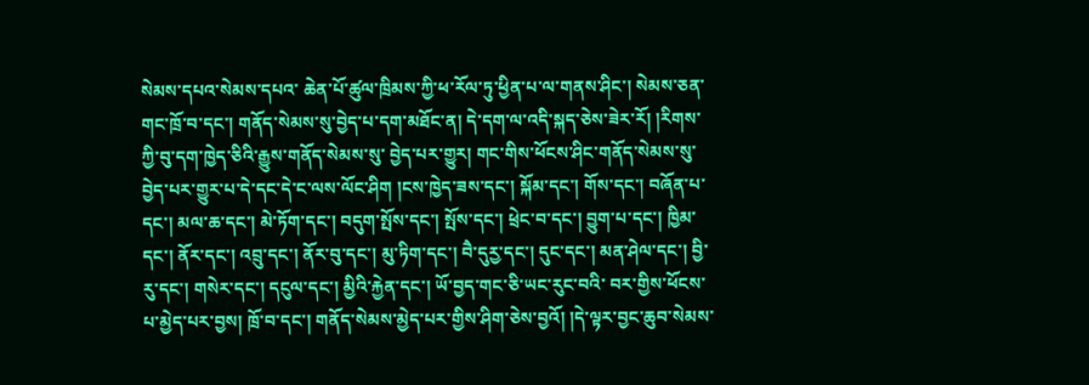སེམས་དཔའ་སེམས་དཔའ་ ཆེན་པོ་ཚུལ་ཁྲིམས་ཀྱི་ཕ་རོལ་ཏུ་ཕྱིན་པ་ལ་གནས་ཤིང་། སེམས་ཅན་གང་ཁྲོ་བ་དང་། གནོད་སེམས་སུ་བྱེད་པ་དག་མཐོང་ན། དེ་དག་ལ་འདི་སྐད་ཅེས་ཟེར་རོ། །རིགས་ཀྱི་བུ་དག་ཁྱེད་ཅིའི་རྒྱུས་གནོད་སེམས་སུ་ བྱེད་པར་གྱུར། གང་གིས་ཕོངས་ཤིང་གནོད་སེམས་སུ་བྱེད་པར་གྱུར་པ་དེ་དང་དེ་ང་ལས་ལོང་ཤིག །ངས་ཁྱེད་ཟས་དང་། སྐོམ་དང་། གོས་དང་། བཞོན་པ་དང་། མལ་ཆ་དང་། མེ་ཏོག་དང་། བདུག་སྤོས་དང་། སྤོས་དང་། ཕྲེང་བ་དང་། བྱུག་པ་དང་། ཁྱིམ་དང་། ནོར་དང་། འབྲུ་དང་། ནོར་བུ་དང་། མུ་ཏིག་དང་། བཻ་དུརྱ་དང་། དུང་དང་། མན་ཤེལ་དང་། བྱི་རུ་དང་། གསེར་དང་། དངུལ་དང་། མྱིའི་རྐྱེན་དང་། ཡོ་བྱད་གང་ཅི་ཡང་རུང་བའི་ བར་གྱིས་ཕོངས་པ་མྱེད་པར་བྱས། ཁྲོ་བ་དང་། གནོད་སེམས་མྱེད་པར་གྱིས་ཤིག་ཅེས་བྱའོ། །དེ་ལྟར་བྱང་ཆུབ་སེམས་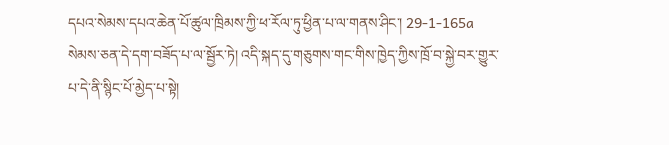དཔའ་སེམས་དཔའ་ཆེན་པོ་ཚུལ་ཁྲིམས་ཀྱི་ཕ་རོལ་ཏུ་ཕྱིན་པ་ལ་གནས་ཤིང་། 29-1-165a སེམས་ཅན་དེ་དག་བཟོད་པ་ལ་སྦྱོར་ཏེ། འདི་སྐད་དུ་གཅུགས་གང་གིས་ཁྱེད་ཀྱིས་ཁྲོ་བ་སྐྱེ་བར་གྱུར་པ་དེ་ནི་སྙིང་པོ་མྱེད་པ་སྟེ།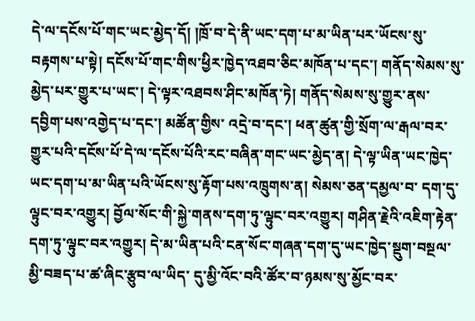དེ་ལ་དངོས་པོ་གང་ཡང་མྱེད་དོ། །ཁྲོ་བ་དེ་ནི་ཡང་དག་པ་མ་ཡིན་པར་ཡོངས་སུ་ བརྟགས་པ་སྟེ། དངོས་པོ་གང་གིས་ཕྱིར་ཁྱེད་འཐབ་ཅིང་མཁོན་པ་དང་། གནོད་སེམས་སུ་མྱེད་པར་གྱུར་པ་ཡང་། དེ་ལྟར་འཐབས་ཤིང་མཁོན་ཏེ། གནོད་སེམས་སུ་གྱུར་ནས་དབྱིག་པས་འགྱེད་པ་དང་། མཚོན་གྱིས་ འདྲེ་བ་དང་། ཕན་ཚུན་གྱི་སྲོག་ལ་རྒལ་བར་གྱུར་པའི་དངོས་པོ་དེ་ལ་དངོས་པོའི་རང་བཞིན་གང་ཡང་མྱེད་ན། དེ་ལྟ་ཡིན་ཡང་ཁྱེད་ཡང་དག་པ་མ་ཡིན་པའི་ཡོངས་སུ་རྟོག་པས་འཁྲུགས་ན། སེམས་ཅན་དམྱལ་བ་ དག་དུ་ལྟུང་བར་འགྱུར། བྱོལ་སོང་གི་སྐྱེ་གནས་དག་ཏུ་ལྟུང་བར་འགྱུར། གཤིན་རྗེའི་འཇིག་རྟེན་དག་ཏུ་ལྟུང་བར་འགྱུར། དེ་མ་ཡིན་པའི་ངན་སོང་གཞན་དག་དུ་ཡང་ཁྱེད་སྡུག་བསྔལ་མྱི་བཟད་པ་ཚ་ཞིང་རྩུབ་ལ་ཡིད་ དུ་མྱི་འོང་བའི་ཚོར་བ་ཉམས་སུ་མྱོང་བར་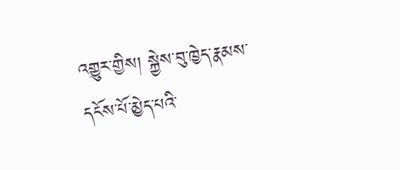འགྱུར་གྱིས། སྐྱེས་བུ་ཁྱེད་རྣམས་དངོས་པོ་མྱེད་པའི་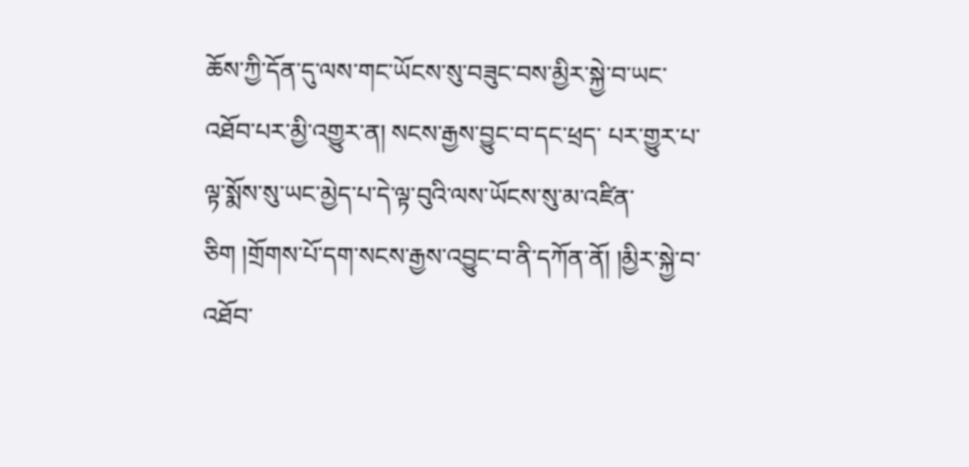ཆོས་ཀྱི་དོན་དུ་ལས་གང་ཡོངས་སུ་བཟུང་བས་མྱིར་སྐྱེ་བ་ཡང་འཐོབ་པར་མྱི་འགྱུར་ན། སངས་རྒྱས་བྱུང་བ་དང་ཕྲད་ པར་གྱུར་པ་ལྟ་སྨོས་སུ་ཡང་མྱེད་པ་དེ་ལྟ་བུའི་ལས་ཡོངས་སུ་མ་འཛིན་ཅིག །གྲོགས་པོ་དག་སངས་རྒྱས་འབྱུང་བ་ནི་དཀོན་ནོ། །མྱིར་སྐྱེ་བ་འཐོབ་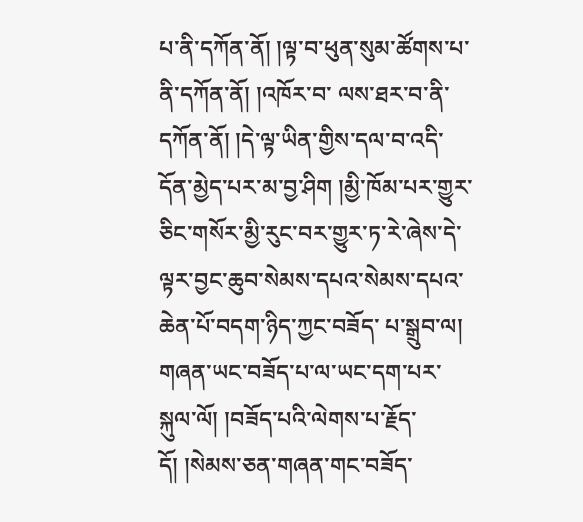པ་ནི་དཀོན་ནོ། །ལྟ་བ་ཕུན་སུམ་ཚོགས་པ་ནི་དཀོན་ནོ། །འཁོར་བ་ ལས་ཐར་བ་ནི་དཀོན་ནོ། །དེ་ལྟ་ཡིན་གྱིས་དལ་བ་འདི་དོན་མྱེད་པར་མ་བྱ་ཤིག །མྱི་ཁོམ་པར་གྱུར་ཅིང་གསོར་མྱི་རུང་བར་གྱུར་ཏ་རེ་ཞེས་དེ་ལྟར་བྱང་ཆུབ་སེམས་དཔའ་སེམས་དཔའ་ཆེན་པོ་བདག་ཉིད་ཀྱང་བཟོད་ པ་སྒྲུབ་ལ། གཞན་ཡང་བཟོད་པ་ལ་ཡང་དག་པར་སྐུལ་ལོ། །བཟོད་པའི་ལེགས་པ་རྗོད་དོ། །སེམས་ཅན་གཞན་གང་བཟོད་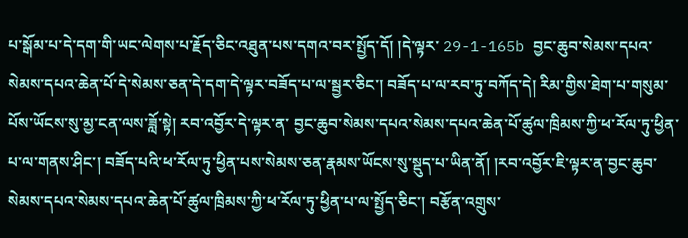པ་སྒོམ་པ་དེ་དག་གི་ཡང་ལེགས་པ་རྗོད་ཅིང་འཐུན་པས་དགའ་བར་སྤྱོད་དོ། །དེ་ལྟར་ 29-1-165b བྱང་ཆུབ་སེམས་དཔའ་སེམས་དཔའ་ཆེན་པོ་དེ་སེམས་ཅན་དེ་དག་དེ་ལྟར་བཟོད་པ་ལ་སྦྱར་ཅིང་། བཟོད་པ་ལ་རབ་ཏུ་བཀོད་དེ། རིམ་གྱིས་ཐེག་པ་གསུམ་པོས་ཡོངས་སུ་མྱ་ངན་ལས་ཟློ་སྟེ། རབ་འབྱོར་དེ་ལྟར་ན་ བྱང་ཆུབ་སེམས་དཔའ་སེམས་དཔའ་ཆེན་པོ་ཚུལ་ཁྲིམས་ཀྱི་ཕ་རོལ་ཏུ་ཕྱིན་པ་ལ་གནས་ཤིང་། བཟོད་པའི་ཕ་རོལ་ཏུ་ཕྱིན་པས་སེམས་ཅན་རྣམས་ཡོངས་སུ་སྡུད་པ་ཡིན་ནོ། །རབ་འབྱོར་ཇི་ལྟར་ན་བྱང་ཆུབ་ སེམས་དཔའ་སེམས་དཔའ་ཆེན་པོ་ཚུལ་ཁྲིམས་ཀྱི་ཕ་རོལ་ཏུ་ཕྱིན་པ་ལ་སྤྱོད་ཅིང་། བརྩོན་འགྲུས་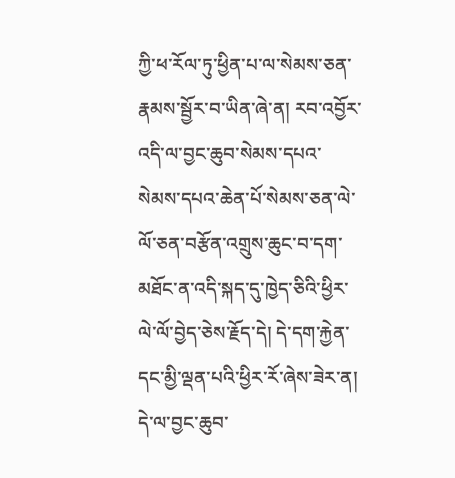ཀྱི་ཕ་རོལ་ཏུ་ཕྱིན་པ་ལ་སེམས་ཅན་རྣམས་སྦྱོར་བ་ཡིན་ཞེ་ན། རབ་འབྱོར་འདི་ལ་བྱང་ཆུབ་སེམས་དཔའ་ སེམས་དཔའ་ཆེན་པོ་སེམས་ཅན་ལེ་ལོ་ཅན་བརྩོན་འགྲུས་ཆུང་བ་དག་མཐོང་ན་འདི་སྐད་དུ་ཁྱེད་ཅིའི་ཕྱིར་ལེ་ལོ་བྱེད་ཅེས་རྗོད་དེ། དེ་དག་རྐྱེན་དང་མྱི་ལྡན་པའི་ཕྱིར་རོ་ཞེས་ཟེར་ན། དེ་ལ་བྱང་ཆུབ་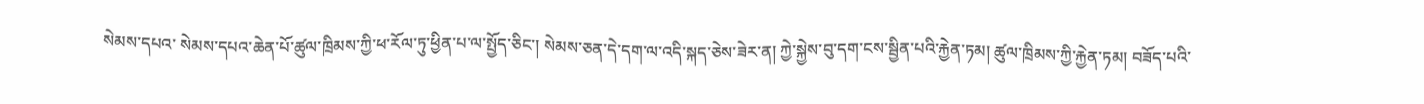སེམས་དཔའ་ སེམས་དཔའ་ཆེན་པོ་ཚུལ་ཁྲིམས་ཀྱི་ཕ་རོལ་ཏུ་ཕྱིན་པ་ལ་སྤྱོད་ཅིང་། སེམས་ཅན་དེ་དག་ལ་འདི་སྐད་ཅེས་ཟེར་ན། ཀྱེ་སྐྱེས་བུ་དག་ངས་སྦྱིན་པའི་རྐྱེན་ཏམ། ཚུལ་ཁྲིམས་ཀྱི་རྐྱེན་ཏམ། བཟོད་པའི་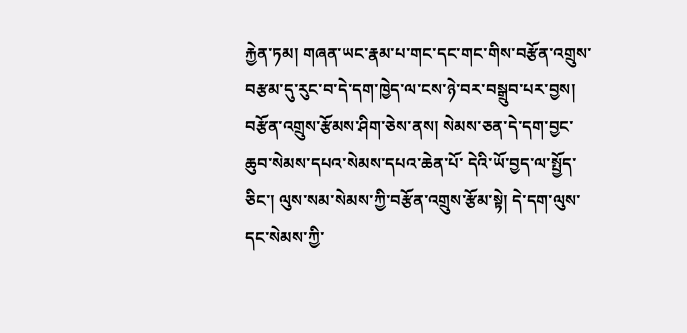རྐྱེན་ཏམ། གཞན་ཡང་རྣམ་པ་གང་དང་གང་གིས་བརྩོན་འགྲུས་བརྩམ་དུ་རུང་བ་དེ་དག་ཁྱེད་ལ་ངས་ཉེ་བར་བསྒྲུབ་པར་བྱས། བརྩོན་འགྲུས་རྩོམས་ཤིག་ཅེས་ནས། སེམས་ཅན་དེ་དག་བྱང་ཆུབ་སེམས་དཔའ་སེམས་དཔའ་ཆེན་པོ་ དེའི་ཡོ་བྱད་ལ་སྤྱོད་ཅིང་། ལུས་སམ་སེམས་ཀྱི་བརྩོན་འགྲུས་རྩོམ་སྟེ། དེ་དག་ལུས་དང་སེམས་ཀྱི་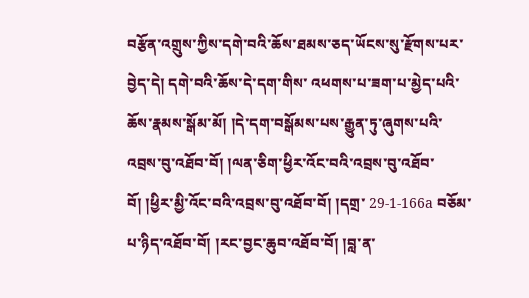བརྩོན་འགྲུས་ཀྱིས་དགེ་བའི་ཆོས་ཐམས་ཅད་ཡོངས་སུ་རྫོགས་པར་བྱེད་དེ། དགེ་བའི་ཆོས་དེ་དག་གིས་ འཕགས་པ་ཟག་པ་མྱེད་པའི་ཆོས་རྣམས་སྒོམ་མོ། །དེ་དག་བསྒོམས་པས་རྒྱུན་ཏུ་ཞུགས་པའི་འབྲས་བུ་འཐོབ་བོ། །ལན་ཅིག་ཕྱིར་འོང་བའི་འབྲས་བུ་འཐོབ་བོ། །ཕྱིར་མྱི་འོང་བའི་འབྲས་བུ་འཐོབ་བོ། །དགྲ་ 29-1-166a བཅོམ་པ་ཉིད་འཐོབ་བོ། །རང་བྱང་ཆུབ་འཐོབ་བོ། །བླ་ན་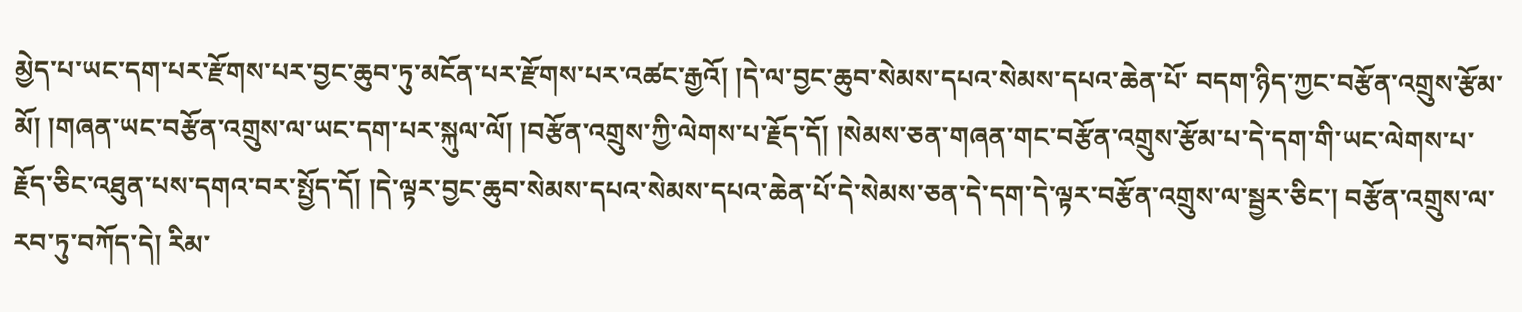མྱེད་པ་ཡང་དག་པར་རྫོགས་པར་བྱང་ཆུབ་ཏུ་མངོན་པར་རྫོགས་པར་འཚང་རྒྱའོ། །དེ་ལ་བྱང་ཆུབ་སེམས་དཔའ་སེམས་དཔའ་ཆེན་པོ་ བདག་ཉིད་ཀྱང་བརྩོན་འགྲུས་རྩོམ་མོ། །གཞན་ཡང་བརྩོན་འགྲུས་ལ་ཡང་དག་པར་སྐུལ་ལོ། །བརྩོན་འགྲུས་ཀྱི་ལེགས་པ་རྗོད་དོ། །སེམས་ཅན་གཞན་གང་བརྩོན་འགྲུས་རྩོམ་པ་དེ་དག་གི་ཡང་ལེགས་པ་ རྗོད་ཅིང་འཐུན་པས་དགའ་བར་སྤྱོད་དོ། །དེ་ལྟར་བྱང་ཆུབ་སེམས་དཔའ་སེམས་དཔའ་ཆེན་པོ་དེ་སེམས་ཅན་དེ་དག་དེ་ལྟར་བརྩོན་འགྲུས་ལ་སྦྱར་ཅིང་། བརྩོན་འགྲུས་ལ་རབ་ཏུ་བཀོད་དེ། རིམ་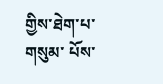གྱིས་ཐེག་པ་གསུམ་ པོས་